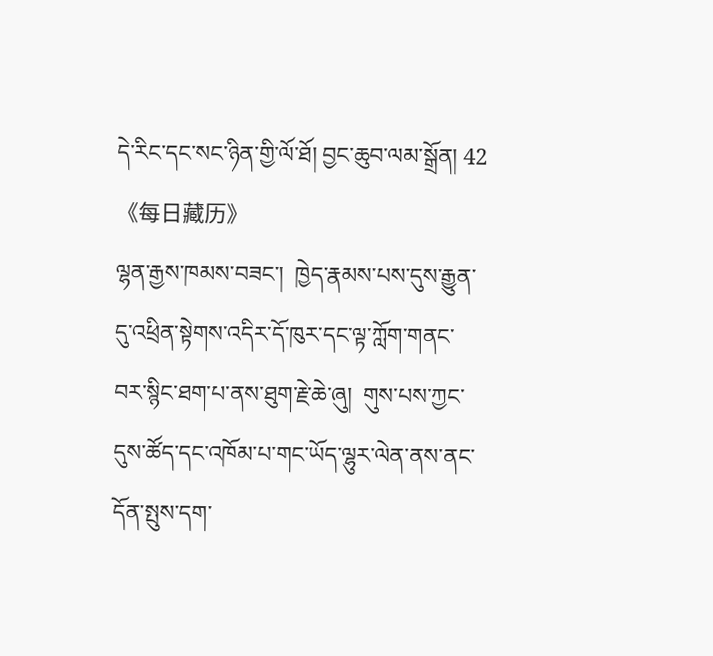དེ་རིང་དང་སང་ཉིན་གྱི་ལོ་ཐོ། བྱང་ཆུབ་ལམ་སྒྲོན། 42《每日藏历》
ལྷན་རྒྱས་ཁམས་བཟང་།  ཁྱེད་རྣམས་པས་དུས་རྒྱུན་དུ་འཕྲིན་སྟེགས་འདིར་དོ་ཁུར་དང་ལྟ་ཀློག་གནང་བར་སྙིང་ཐག་པ་ནས་ཐུག་རྗེ་ཆེ་ཞུ།  གུས་པས་ཀྱང་དུས་ཚོད་དང་འཁོམ་པ་གང་ཡོད་ལྷུར་ལེན་ནས་ནང་དོན་སྤུས་དག་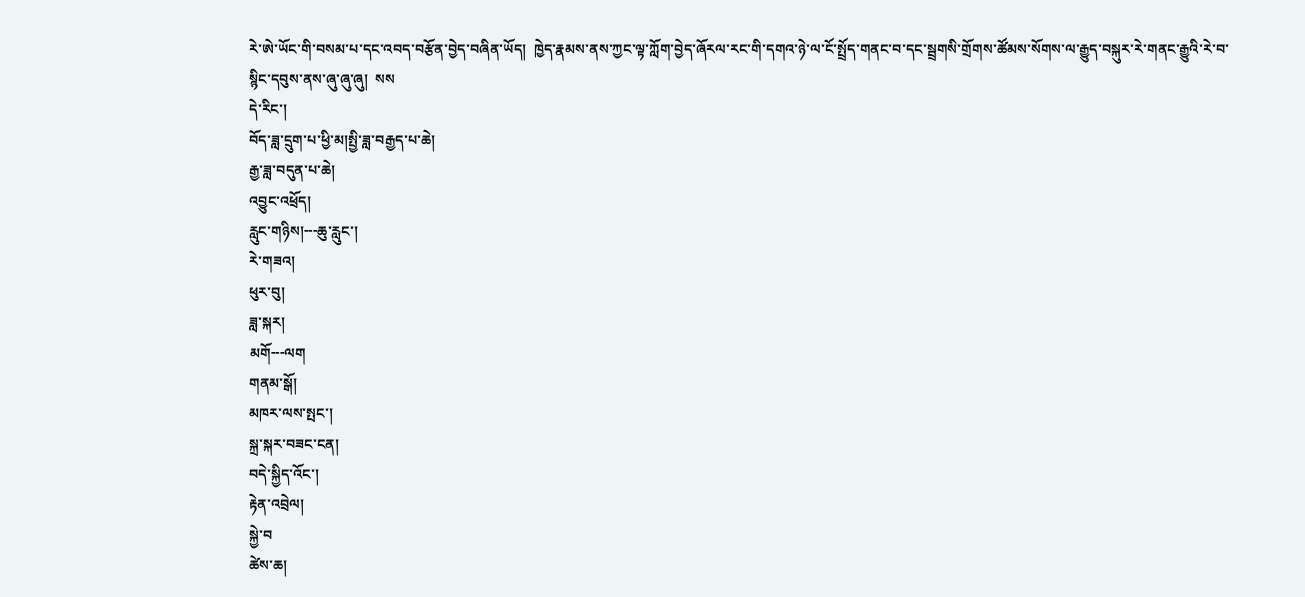རེ་ཨེ་ཡོང་གི་བསམ་པ་དང་འབད་བརྩོན་བྱེད་བཞིན་ཡོད།  ཁྱེད་རྣམས་ནས་ཀྱང་ལྟ་ཀློག་བྱེད་ཞོརལ་རང་གི་དགའ་ཉེ་ལ་ངོ་སྤྲོད་གནང་བ་དང་སྦྲགསི་གྲོགས་ཚོམས་སོགས་ལ་རྒྱུད་བསྐུར་རེ་གནང་རྒྱུའི་རེ་བ་སྙིང་དབུས་ནས་ཞུ་ཞུ་ཞུ།  སས
དེ་རིང་།
བོད་ཟླ་དྲུག་པ་ཕྱི་མ།སྤྱི་ཟླ་བརྒྱད་པ་ཆེ།
རྒྱ་ཟླ་བདུན་པ་ཆེ།
འབྱུང་འཕྲོད།
རླུང་གཉིས།---ཆུ་རླུང་།
རེ་གཟའ།
ཕུར་བུ།
ཟླ་སྐར།
མགོ---ལག
གནམ་སྒོ།
མཁར་ལས་སྤང་།
སྐྲ་སྐར་བཟང་ངན།
བདེ་སྐྱིད་འོང་།
རྟེན་འབྲེལ།
སྐྱེ་བ
ཚེས་ཆ།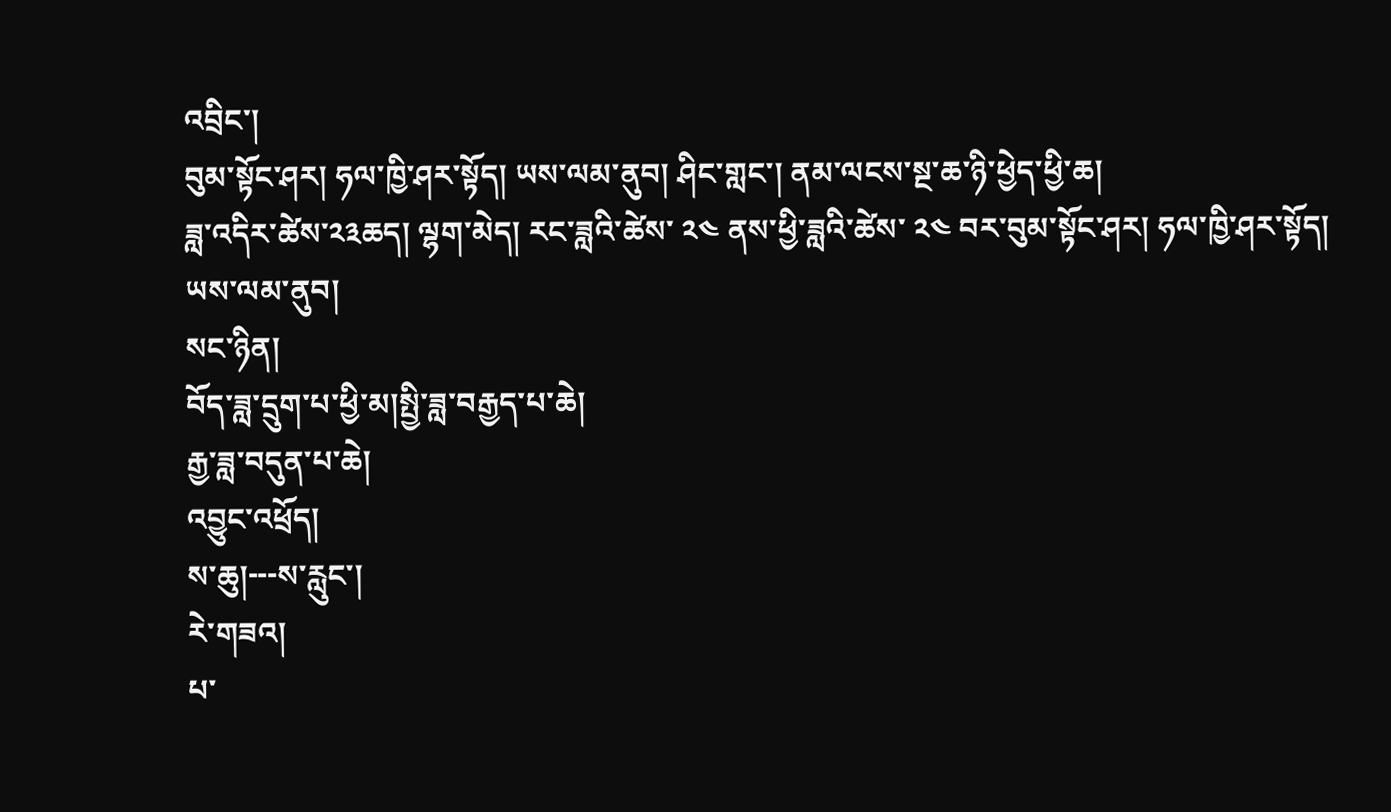འབྲིང་།
བུམ་སྟོང་ཤར། ཧལ་ཁྱི་ཤར་སྟོད། ཡས་ལམ་ནུབ། ཤིང་གླང་། ནམ་ལངས་སྔ་ཆ་ཉི་ཕྱེད་ཕྱི་ཆ།
ཟླ་འདིར་ཚེས་༢༣ཆད། ལྷག་མེད། རང་ཟླའི་ཚེས་ ༢༤ ནས་ཕྱི་ཟླའི་ཚེས་ ༢༤ བར་བུམ་སྟོང་ཤར། ཧལ་ཁྱི་ཤར་སྟོད།  ཡས་ལམ་ནུབ།
སང་ཉིན།
བོད་ཟླ་དྲུག་པ་ཕྱི་མ།སྤྱི་ཟླ་བརྒྱད་པ་ཆེ།
རྒྱ་ཟླ་བདུན་པ་ཆེ།
འབྱུང་འཕྲོད།
ས་ཆུ།---ས་རླུང་།
རེ་གཟའ།
པ་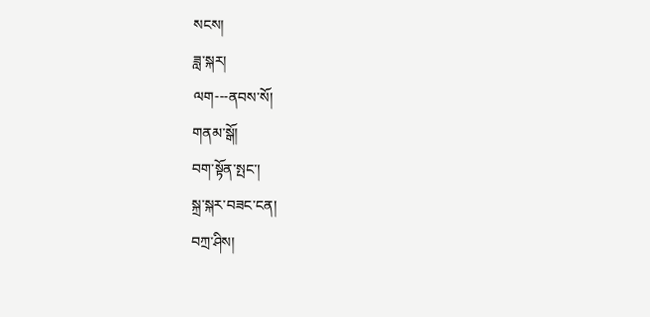སངས།
ཟླ་སྐར།
ལག---ནབས་སོ།
གནམ་སྒོ།
བག་སྟོན་སྤང་།
སྐྲ་སྐར་བཟང་ངན།
བཀྲ་ཤིས།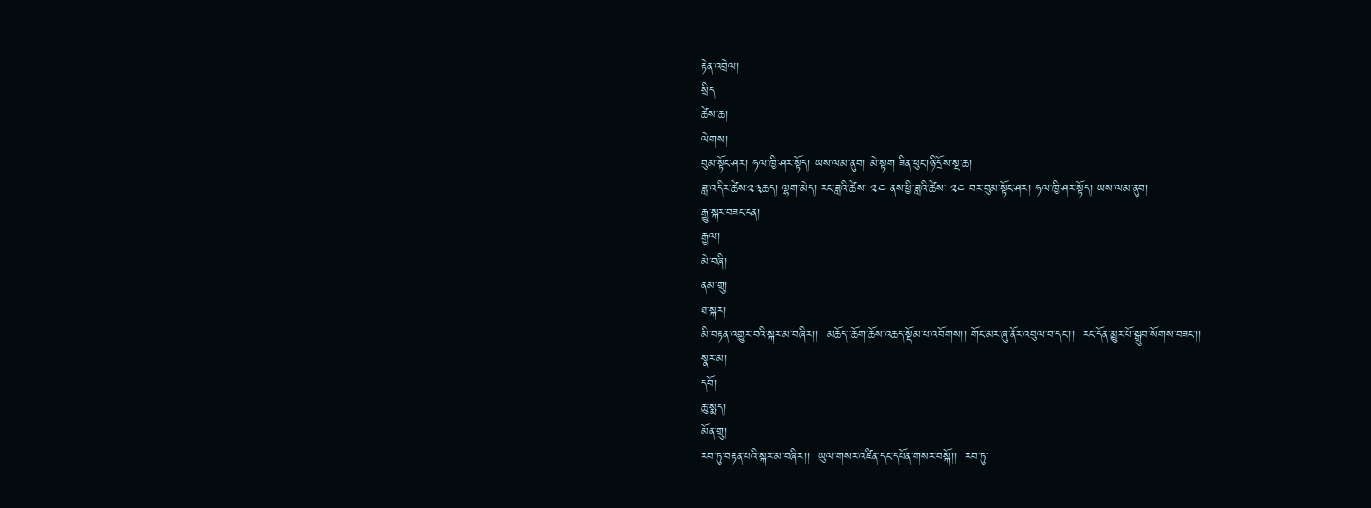རྟེན་འབྲེལ།
སྲིད
ཚེས་ཆ།
ལེགས།
བུམ་སྟོང་ཤར། ཧལ་ཁྱི་ཤར་སྟོད། ཡས་ལམ་ནུབ། མེ་སྟག ཟིན་ཕུང་།ཉི་དྲོས་སྔ་ཆ།
ཟླ་འདིར་ཚེས་༢༣ཆད། ལྷག་མེད། རང་ཟླའི་ཚེས་ ༢༤ ནས་ཕྱི་ཟླའི་ཚེས་ ༢༤ བར་བུམ་སྟོང་ཤར། ཧལ་ཁྱི་ཤར་སྟོད། ཡས་ལམ་ནུབ།
རྒྱུ་སྐར་བཟང་ངན།
རྒྱལ།
མེ་བཞི།
ནམ་གྲུ།
ཐ་སྐར།
མི་བརྟན་འགྱུར་བའི་སྐར་མ་བཞིར།།  མཆོད་་ཆོག་ཆོས་འཆད་སྡོམ་པ་འབོགས།། གོང་མར་ཞུ་ནོར་འབུལ་བ་དང་།།  རང་དོན་མྱུར་པོ་སྒྲུབ་སོགས་བཟང་།།
སྣར་མ།
དབོ།
ཆུ་སྨད།
མོན་གྲུ།
རབ་ཏུ་བརྟན་པའི་སྐར་མ་བཞིར།།  ཡུལ་གསར་འཛིན་དང་དཔོན་གསར་བསྐོ།།  རབ་ཏུ་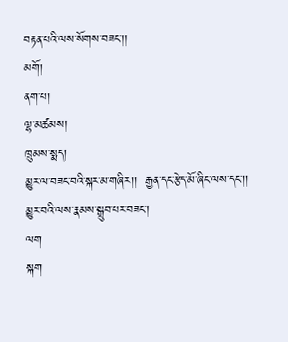བརྟན་པའི་ལས་སོགས་བཟང་།།
མགོ།
ནག་པ།
ལྷ་མཚམས།
ཁྲུམས་སྨད།
མྱུར་ལ་བཟང་བའི་སྐར་མ་གཞིར།།  རྒྱན་དང་རྩེད་མོ་ཞིང་ལས་དང་།།   མྱུར་བའི་ལས་རྣམས་སྒྲུབ་པར་བཟང་།
ལག
སྐག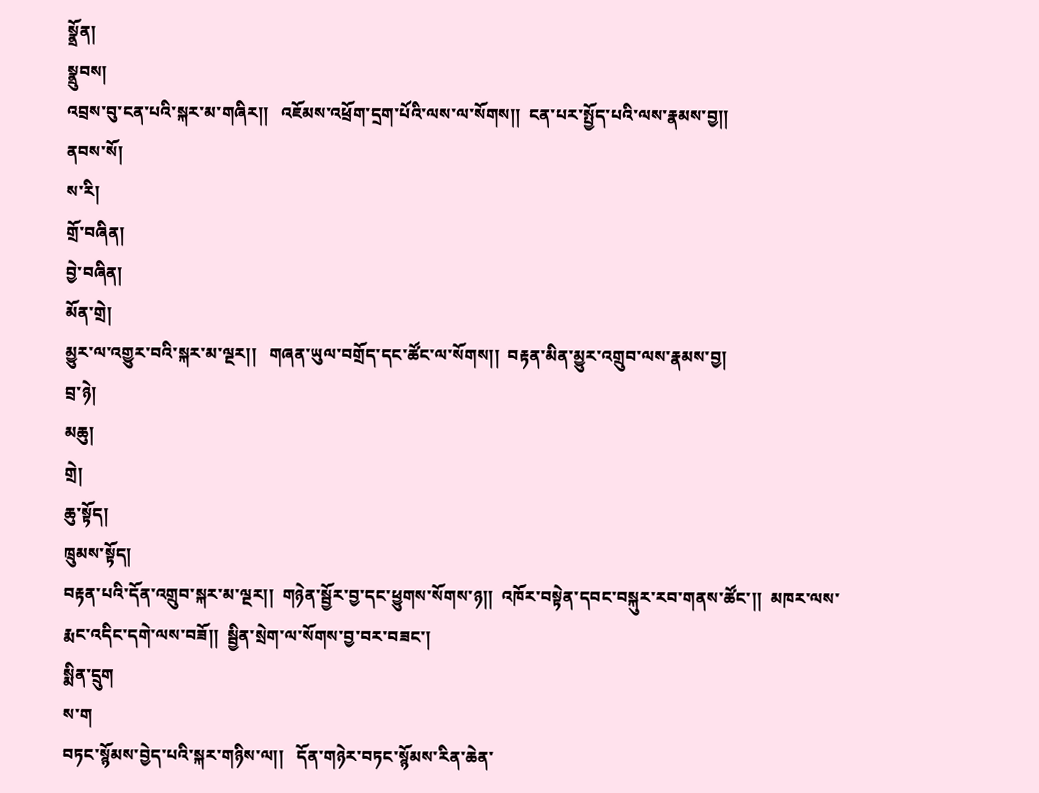སྣྲོན།
སྣྲུབས།
འབྲས་བུ་ངན་པའི་སྐར་མ་གཞིར།།   འཇོམས་འཕྲོག་དྲག་པོའི་ལས་ལ་སོགས།།  ངན་པར་སྤྱོད་པའི་ལས་རྣམས་བྱ།།
ནབས་སོ།
ས་རི།
གྲོ་བཞིན།
བྱེ་བཞིན།
མོན་གྲེ།
མྱུར་ལ་འགྱུར་བའི་སྐར་མ་ལྔར།།   གཞན་ཡུལ་བགྲོད་དང་ཚོང་ལ་སོགས།།  བརྟན་མིན་མྱུར་འགྲུབ་ལས་རྣམས་བྱ།
བྲ་ཉེ།
མཆུ།
གྲེ།
ཆུ་སྟོད།
ཁྲུམས་སྟོད།
བརྟན་པའི་དོན་འགྲུབ་སྐར་མ་ལྔར།།  གཉེན་སྦྱོར་བྱ་དང་ཕྱུགས་སོགས་ཉ།།  འཁོར་བསྟེན་དབང་བསྐུར་རབ་གནས་ཚོང་།།  མཁར་ལས་རྨང་འདིང་དགེ་ལས་བཟོ།།  སྦྱིན་སྲེག་ལ་སོགས་བྱ་བར་བཟང་།
སྨིན་དྲུག
ས་ག
བཏང་སྙོམས་བྱེད་པའི་སྐར་གཉིས་ལ།།   དོན་གཉེར་བཏང་སྙོམས་རིན་ཆེན་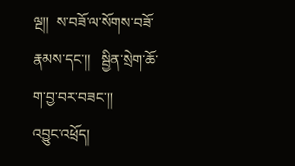ལྔ།།  ས་བཟོ་ལ་སོགས་བཟོ་རྣམས་དང་།།   སྦྱིན་སྲེག་ཆོ་ག་བྱ་བར་བཟང་།།
འབྱུང་འཕྲོད།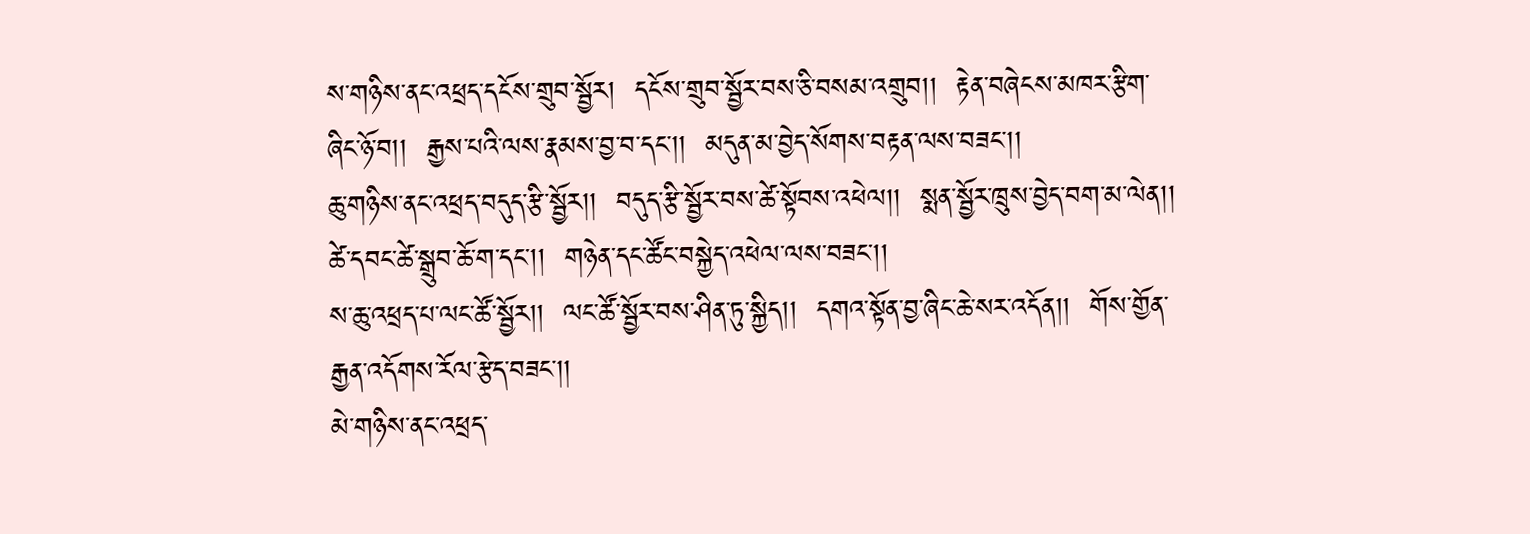ས་གཉིས་ནང་འཕྲད་དངོས་གྲུབ་སྦྱོར།  དངོས་གྲུབ་སྦྱོར་བས་ཅི་བསམ་འགྲུབ།།  རྟེན་བཞེངས་མཁར་རྩིག་ཞིང་ཉོ་བ།།  རྒྱས་པའི་ལས་རྣམས་བྱ་བ་དང་།།  མདུན་མ་བྱེད་སོགས་བརྟན་ལས་བཟང་།།
ཆུ་གཉིས་ནང་འཕྲད་བདུད་རྩི་སྦྱོར།།  བདུད་རྩི་སྦྱོར་བས་ཚེ་སྟོབས་འཕེལ།།  སྨན་སྦྱོར་ཁྲུས་བྱེད་བག་མ་ལེན།།  ཚེ་དབང་ཚེ་སྒྲུབ་ཆོ་ག་དང་།།  གཉེན་དང་ཚོང་བསྐྱེད་འཕེལ་ལས་བཟང་།།
ས་ཆུ་འཕྲད་པ་ལང་ཚོ་སྦྱོར།།  ལང་ཚོ་སྦྱོར་བས་ཤིན་ཏུ་སྐྱིད།།  དགའ་སྟོན་བྱ་ཞིང་ཆེ་སར་འདོན།།  གོས་གྱོན་རྒྱན་འདོགས་རོལ་རྩེད་བཟང་།།
མེ་གཉིས་ནང་འཕྲད་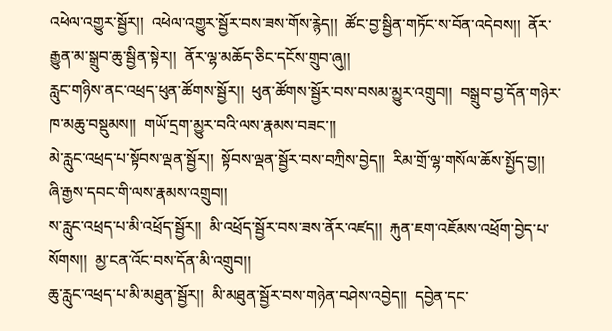འཕེལ་འགྱུར་སྦྱོར།།  འཕེལ་འགྱུར་སྦྱོར་བས་ཟས་གོས་རྙེད།།  ཚོང་བྱ་སྦྱིན་གཏོང་ས་བོན་འདེབས།།  ནོར་རྒྱུན་མ་སྒྲུབ་ཆུ་སྦྱིན་སྟེར།།  ནོར་ལྷ་མཆོད་ཅིང་དངོས་གྲུབ་ཞུ།།
རླུང་གཉིས་ནང་འཕྲད་ཕུན་ཚོགས་སྦྱོར།།  ཕུན་ཚོགས་སྦྱོར་བས་བསམ་མྱུར་འགྲུབ།།  བསྒྲུབ་བྱ་དོན་གཉེར་ཁ་མཆུ་བསྡུམས།།  གཡོ་དྲག་མྱུར་བའི་ལས་རྣམས་བཟང་།།
མེ་རླུང་འཕྲད་པ་སྟོབས་ལྡན་སྦྱོར།།  སྟོབས་ལྡན་སྦྱོར་བས་བཀྲིས་བྱེད།།  རིམ་གྲོ་ལྷ་གསོལ་ཆོས་སྤྱོད་བྱ།།  ཞི་རྒྱས་དབང་གི་ལས་རྣམས་འགྲུབ།།
ས་རླུང་འཕྲད་པ་མི་འཕྲོད་སྦྱོར།།  མི་འཕྲོད་སྦྱོར་བས་ཟས་ནོར་འཛད།།  རྐུན་ཇག་འཇོམས་འཕྲོག་བྱེད་པ་སོགས།།  མྱ་ངན་འོང་བས་དོན་མི་འགྲུབ།།
ཆུ་རླུང་འཕྲད་པ་མི་མཐུན་སྦྱོར།།  མི་མཐུན་སྦྱོར་བས་གཉེན་བཤེས་འབྱེད།།  དབྱེན་དང་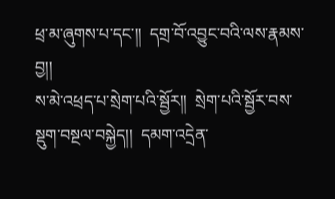ཕྲ་མ་ཞུགས་པ་དང་།།  དགྲ་བོ་འབྱུང་བའི་ལས་རྣམས་བྱ།།
ས་མེ་འཕྲད་པ་སྲེག་པའི་སྦྱོར།།  སྲེག་པའི་སྦྱོར་བས་སྡུག་བསྔལ་བསྐྱེད།།  དམག་འདྲེན་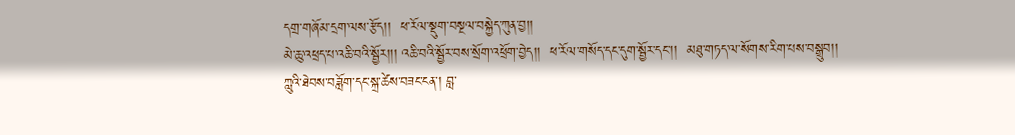དགྲ་གཞོམ་དྲག་ལས་རྩོད།།  ཕ་རོལ་སྡུག་བསྔལ་བསྐྱེད་ཀུན་བྱ།།
མེ་ཆུ་འཕྲད་པ་འཆི་བའི་སྦྱོར།།། འཆི་བའི་སྦྱོར་བས་སྲོག་འཕྲོག་བྱེད།།  ཕ་རོལ་གསོད་དང་དུག་སྦྱོར་དང་།།  མཐུ་གཏད་ལ་སོགས་རིག་པས་བསྒྲུབ།།
ཀླུའི་ཐེབས་བཟློག་དང་སྐྲ་ཚེས་བཟང་ངན་། བླ་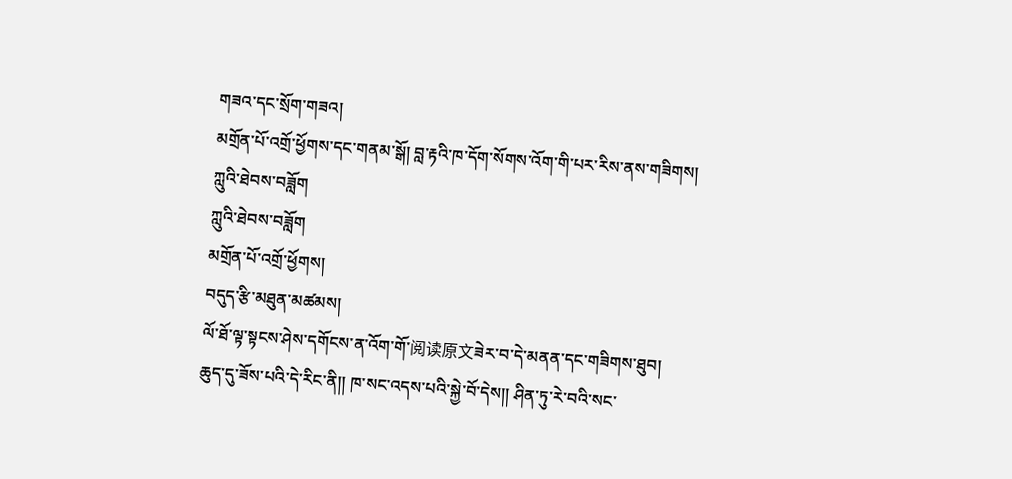གཟའ་དང་སྲོག་གཟའ།
མགྲོན་པོ་འགྲོ་ཕྱོགས་དང་གནམ་སྒོ། བླ་རྟའི་ཁ་དོག་སོགས་འོག་གི་པར་རིས་ནས་གཟིགས།
ཀླུའི་ཐེབས་བཟློག
ཀླུའི་ཐེབས་བཟློག
མགྲོན་པོ་འགྲོ་ཕྱོགས།
བདུད་རྩི་མཐུན་མཚམས།
ལོ་ཐོ་ལྟ་སྟངས་ཤེས་དགོངས་ན་འོག་གོ་阅读原文ཟེར་བ་དེ་མནན་དང་གཟིགས་ཐུབ།
ཆུད་དུ་ཟོས་པའི་དེ་རིང་ནི།། ཁ་སང་འདས་པའི་སྐྱེ་བོ་དེས།། ཤིན་ཏུ་རེ་བའི་སང་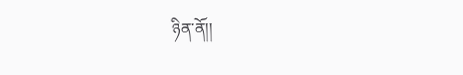ཉིན་ནོ།།